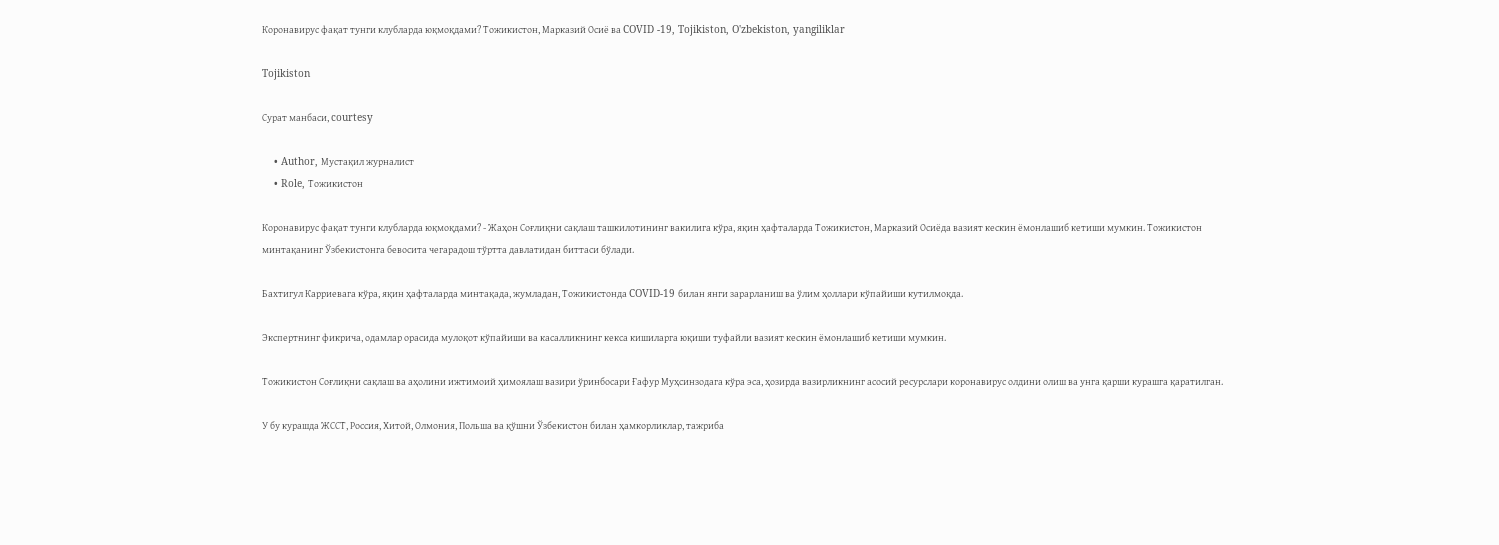Коронавирус фақат тунги клубларда юқмоқдами? Тожикистон, Марказий Осиё ва COVID -19, Tojikiston, O'zbekiston, yangiliklar

Tojikiston

Сурат манбаси, courtesy

    • Author, Мустақил журналист
    • Role, Тожикистон

Коронавирус фақат тунги клубларда юқмоқдами? - Жаҳон Соғлиқни сақлаш ташкилотининг вакилига кўра, яқин ҳафталарда Тожикистон, Марказий Осиёда вазият кескин ёмонлашиб кетиши мумкин. Тожикистон минтақанинг Ўзбекистонга бевосита чегарадош тўртта давлатидан биттаси бўлади.

Бахтигул Карриевага кўра, яқин ҳафталарда минтақада, жумладан, Тожикистонда COVID-19 билан янги зарарланиш ва ўлим ҳоллари кўпайиши кутилмоқда.

Экспертнинг фикрича, одамлар орасида мулоқот кўпайиши ва касалликнинг кекса кишиларга юқиши туфайли вазият кескин ёмонлашиб кетиши мумкин.

Тожикистон Соғлиқни сақлаш ва аҳолини ижтимоий ҳимоялаш вазири ўринбосари Ғафур Муҳсинзодага кўра эса, ҳозирда вазирликнинг асосий ресурслари коронавирус олдини олиш ва унга қарши курашга қаратилган.

У бу курашда ЖССТ, Россия, Хитой, Олмония, Польша ва қўшни Ўзбекистон билан ҳамкорликлар, тажриба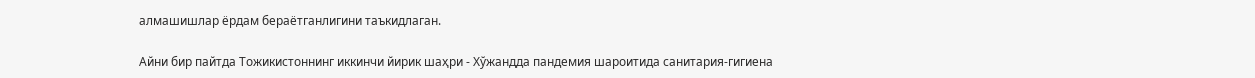алмашишлар ёрдам бераётганлигини таъкидлаган.

Айни бир пайтда Тожикистоннинг иккинчи йирик шаҳри - Хўжандда пандемия шароитида санитария-гигиена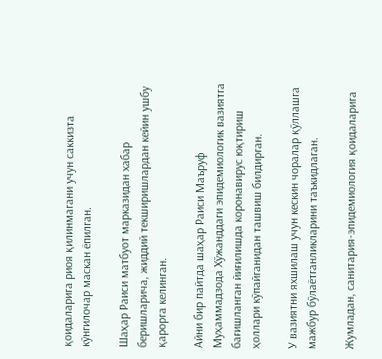қоидаларига риоя қилинмагани учун саккизта кўнгилочар маскан ёпилган.

Шаҳар Раиси матбуот марказидан хабар беришларича, жиддий текширишлардан кейин ушбу қарорга келинган.

Айни бир пайтда шаҳар Раиси Маъруф Муҳаммадзода Хўжанддаги эпидемиологик вазиятга бағишланган йиғилишда коронавирус юқтириш ҳоллари кўпайганидан ташвиш билдирган.

У вазиятни яхшилаш учун кескин чоралар қўллашга мажбур бўлаётганликларини таъкидлаган.

Жумладан, санитария-эпидемиология қоидаларига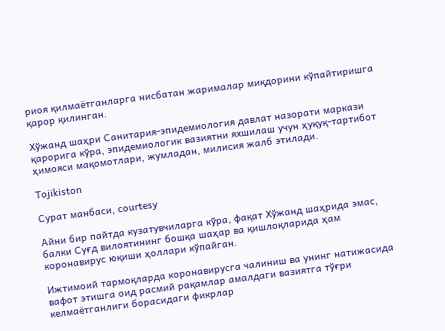риоя қилмаётганларга нисбатан жарималар миқдорини кўпайтиришга қарор қилинган.

Хўжанд шаҳри Cанитария-эпидемиология давлат назорати маркази қарорига кўра, эпидемиологик вазиятни яхшилаш учун ҳуқуқ-тартибот ҳимояси мақомотлари, жумладан, милисия жалб этилади.

Tojikiston

Сурат манбаси, courtesy

Айни бир пайтда кузатувчиларга кўра, фақат Хўжанд шаҳрида эмас, балки Суғд вилоятининг бошқа шаҳар ва қишлоқларида ҳам коронавирус юқиши ҳоллари кўпайган.

Ижтимоий тармоқларда коронавирусга чалиниш ва унинг натижасида вафот этишга оид расмий рақамлар амалдаги вазиятга тўғри келмаётганлиги борасидаги фикрлар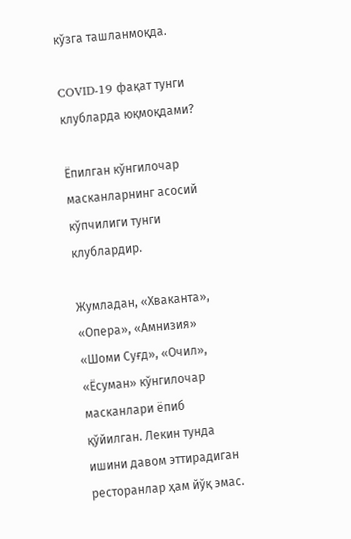кўзга ташланмоқда.

COVID-19 фақат тунги клубларда юқмоқдами?

Ёпилган кўнгилочар масканларнинг асосий кўпчилиги тунги клублардир.

Жумладан, «Хваканта», «Опера», «Амнизия» «Шоми Суғд», «Очил», «Ёсуман» кўнгилочар масканлари ёпиб қўйилган. Лекин тунда ишини давом эттирадиган ресторанлар ҳам йўқ эмас.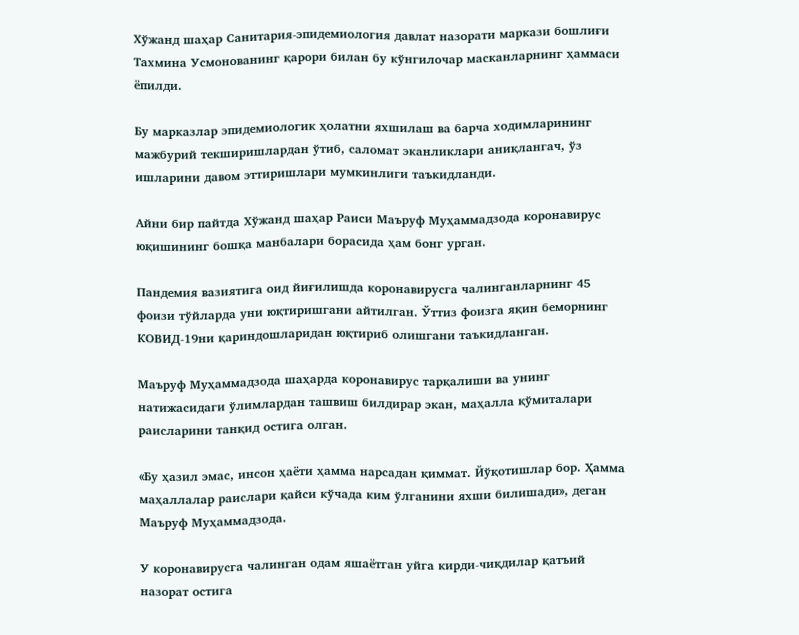Хўжанд шаҳар Cанитария-эпидемиология давлат назорати маркази бошлиғи Тахмина Усмонованинг қарори билан бу кўнгилочар масканларнинг ҳаммаси ёпилди.

Бу марказлар эпидемиологик ҳолатни яхшилаш ва барча ходимларининг мажбурий текширишлардан ўтиб, саломат эканликлари аниқлангач, ўз ишларини давом эттиришлари мумкинлиги таъкидланди.

Айни бир пайтда Хўжанд шаҳар Раиси Маъруф Муҳаммадзода коронавирус юқишининг бошқа манбалари борасида ҳам бонг урган.

Пандемия вазиятига оид йиғилишда коронавирусга чалинганларнинг 45 фоизи тўйларда уни юқтиришгани айтилган. Ўттиз фоизга яқин беморнинг КОВИД-19ни қариндошларидан юқтириб олишгани таъкидланган.

Маъруф Муҳаммадзода шаҳарда коронавирус тарқалиши ва унинг натижасидаги ўлимлардан ташвиш билдирар экан, маҳалла қўмиталари раисларини танқид остига олган.

«Бу ҳазил эмас, инсон ҳаёти ҳамма нарсадан қиммат. Йўқотишлар бор. Ҳамма маҳаллалар раислари қайси кўчада ким ўлганини яхши билишади», деган Маъруф Муҳаммадзода.

У коронавирусга чалинган одам яшаётган уйга кирди-чиқдилар қатъий назорат остига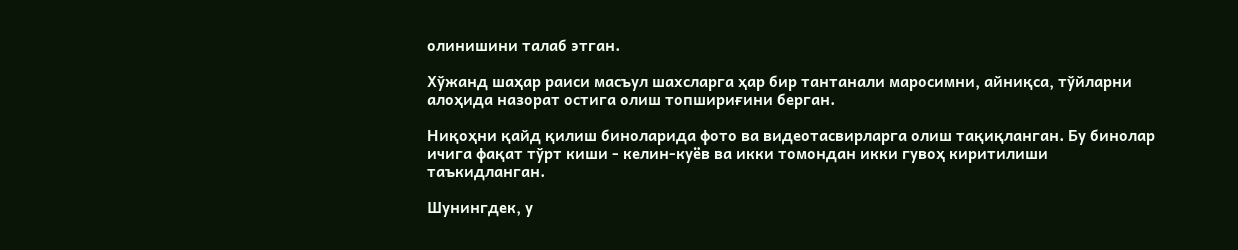олинишини талаб этган.

Хўжанд шаҳар раиси масъул шахсларга ҳар бир тантанали маросимни, айниқса, тўйларни алоҳида назорат остига олиш топшириғини берган.

Ниқоҳни қайд қилиш биноларида фото ва видеотасвирларга олиш тақиқланган. Бу бинолар ичига фақат тўрт киши - келин-куёв ва икки томондан икки гувоҳ киритилиши таъкидланган.

Шунингдек, у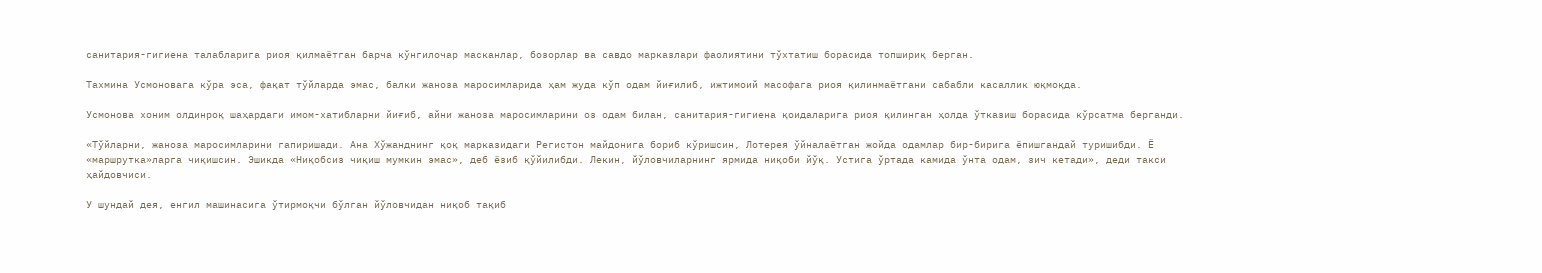санитария-гигиена талабларига риоя қилмаётган барча кўнгилочар масканлар, бозорлар ва савдо марказлари фаолиятини тўхтатиш борасида топшириқ берган.

Тахмина Усмоновага кўра эса, фақат тўйларда эмас, балки жаноза маросимларида ҳам жуда кўп одам йиғилиб, ижтимоий масофага риоя қилинмаётгани сабабли касаллик юқмоқда.

Усмонова хоним олдинроқ шаҳардаги имом-хатибларни йиғиб, айни жаноза маросимларини оз одам билан, санитария-гигиена қоидаларига риоя қилинган ҳолда ўтказиш борасида кўрсатма берганди.

«Тўйларни, жаноза маросимларини гапиришади. Ана Хўжанднинг қоқ марказидаги Регистон майдонига бориб кўришсин, Лотерея ўйналаётган жойда одамлар бир-бирига ёпишгандай туришибди. Ё «маршрутка»ларга чиқишсин. Эшикда «Ниқобсиз чиқиш мумкин эмас», деб ёзиб қўйилибди. Лекин, йўловчиларнинг ярмида ниқоби йўқ. Устига ўртада камида ўнта одам, зич кетади», деди такси ҳайдовчиси.

У шундай дея, енгил машинасига ўтирмоқчи бўлган йўловчидан ниқоб тақиб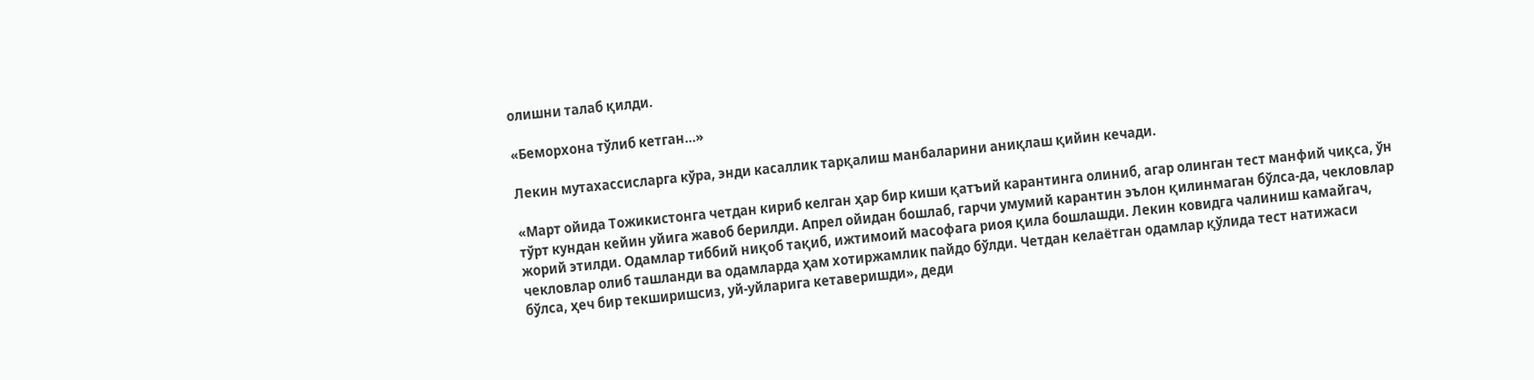олишни талаб қилди.

«Беморхона тўлиб кетган…»

Лекин мутахассисларга кўра, энди касаллик тарқалиш манбаларини аниқлаш қийин кечади.

«Март ойида Тожикистонга четдан кириб келган ҳар бир киши қатъий карантинга олиниб, агар олинган тест манфий чиқса, ўн тўрт кундан кейин уйига жавоб берилди. Апрел ойидан бошлаб, гарчи умумий карантин эълон қилинмаган бўлса-да, чекловлар жорий этилди. Одамлар тиббий ниқоб тақиб, ижтимоий масофага риоя қила бошлашди. Лекин ковидга чалиниш камайгач, чекловлар олиб ташланди ва одамларда ҳам хотиржамлик пайдо бўлди. Четдан келаётган одамлар қўлида тест натижаси бўлса, ҳеч бир текширишсиз, уй-уйларига кетаверишди», деди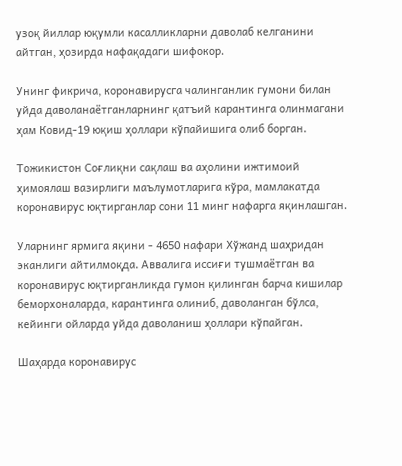узоқ йиллар юқумли касалликларни даволаб келганини айтган, ҳозирда нафақадаги шифокор.

Унинг фикрича, коронавирусга чалинганлик гумони билан уйда даволанаётганларнинг қатъий карантинга олинмагани ҳам Ковид-19 юқиш ҳоллари кўпайишига олиб борган.

Тожикистон Соғлиқни сақлаш ва аҳолини ижтимоий ҳимоялаш вазирлиги маълумотларига кўра, мамлакатда коронавирус юқтирганлар сони 11 минг нафарга яқинлашган.

Уларнинг ярмига яқини - 4650 нафари Хўжанд шаҳридан эканлиги айтилмоқда. Аввалига иссиғи тушмаётган ва коронавирус юқтирганликда гумон қилинган барча кишилар беморхоналарда, карантинга олиниб, даволанган бўлса, кейинги ойларда уйда даволаниш ҳоллари кўпайган.

Шаҳарда коронавирус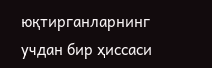юқтирганларнинг учдан бир ҳиссаси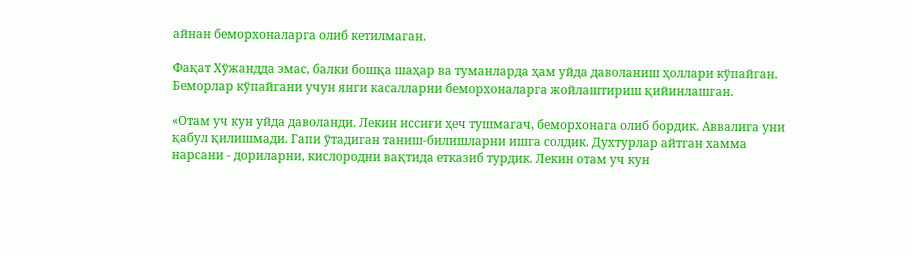айнан беморхоналарга олиб кетилмаган.

Фақат Хўжандда эмас, балки бошқа шаҳар ва туманларда ҳам уйда даволаниш ҳоллари кўпайган. Беморлар кўпайгани учун янги касалларни беморхоналарга жойлаштириш қийинлашган.

«Отам уч кун уйда даволанди. Лекин иссиғи ҳеч тушмагач, беморхонага олиб бордик. Аввалига уни қабул қилишмади. Гапи ўтадиган таниш-билишларни ишга солдик. Духтурлар айтган хамма нарсани - дориларни, кислородни вақтида етказиб турдик. Лекин отам уч кун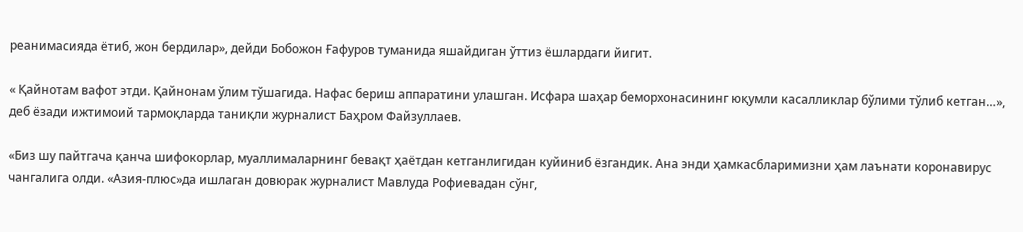реанимасияда ётиб, жон бердилар», дейди Бобожон Ғафуров туманида яшайдиган ўттиз ёшлардаги йигит.

« Қайнотам вафот этди. Қайнонам ўлим тўшагида. Нафас бериш аппаратини улашган. Исфара шаҳар беморхонасининг юқумли касалликлар бўлими тўлиб кетган…», деб ёзади ижтимоий тармоқларда таниқли журналист Баҳром Файзуллаев.

«Биз шу пайтгача қанча шифокорлар, муаллималарнинг бевақт ҳаётдан кетганлигидан куйиниб ёзгандик. Ана энди ҳамкасбларимизни ҳам лаънати коронавирус чангалига олди. «Азия-плюс»да ишлаган довюрак журналист Мавлуда Рофиевадан сўнг,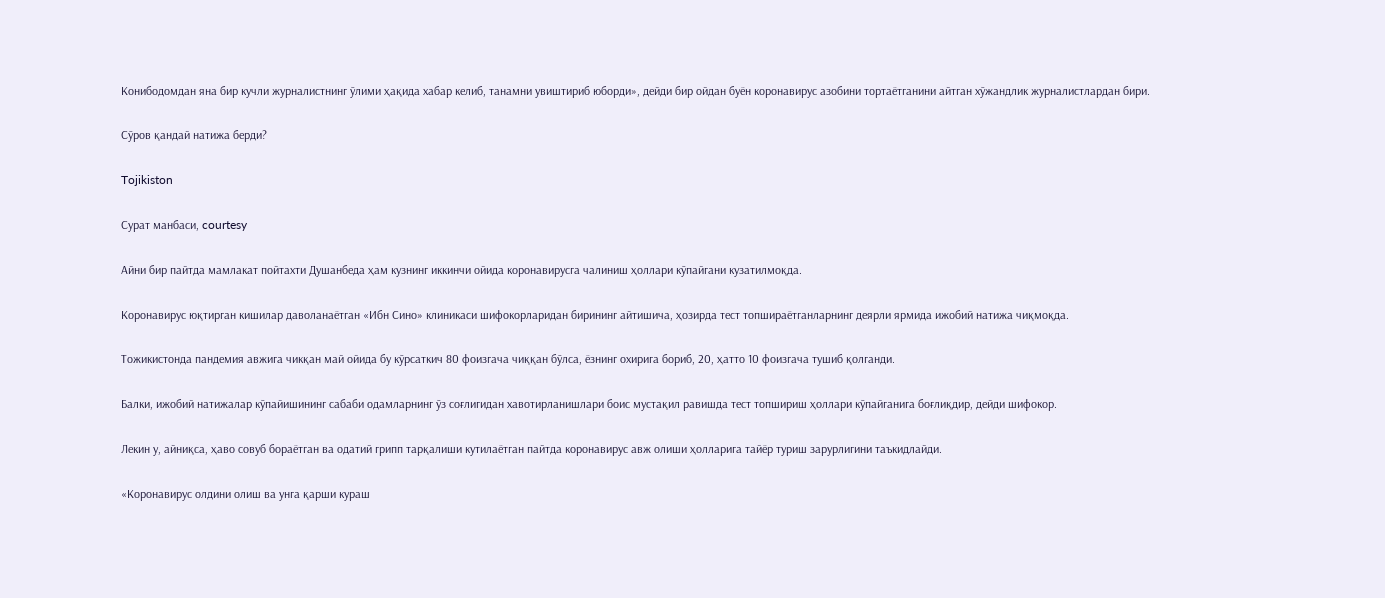Конибодомдан яна бир кучли журналистнинг ўлими ҳақида хабар келиб, танамни увиштириб юборди», дейди бир ойдан буён коронавирус азобини тортаётганини айтган хўжандлик журналистлардан бири.

Сўров қандай натижа берди?

Tojikiston

Сурат манбаси, courtesy

Айни бир пайтда мамлакат пойтахти Душанбеда ҳам кузнинг иккинчи ойида коронавирусга чалиниш ҳоллари кўпайгани кузатилмоқда.

Коронавирус юқтирган кишилар даволанаётган «Ибн Сино» клиникаси шифокорларидан бирининг айтишича, ҳозирда тест топшираётганларнинг деярли ярмида ижобий натижа чиқмоқда.

Тожикистонда пандемия авжига чикқан май ойида бу кўрсаткич 80 фоизгача чиққан бўлса, ёзнинг охирига бориб, 20, ҳатто 10 фоизгача тушиб қолганди.

Балки, ижобий натижалар кўпайишининг сабаби одамларнинг ўз соғлигидан хавотирланишлари боис мустақил равишда тест топшириш ҳоллари кўпайганига боғлиқдир, дейди шифокор.

Лекин у, айниқса, ҳаво совуб бораётган ва одатий грипп тарқалиши кутилаётган пайтда коронавирус авж олиши ҳолларига тайёр туриш зарурлигини таъкидлайди.

«Коронавирус олдини олиш ва унга қарши кураш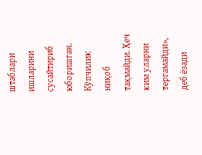штаблари ишларини сусайтириб юборишган. Кўпчилик ниқоб тақмайди. Ҳеч ким уларни тергамайди», деб ёзади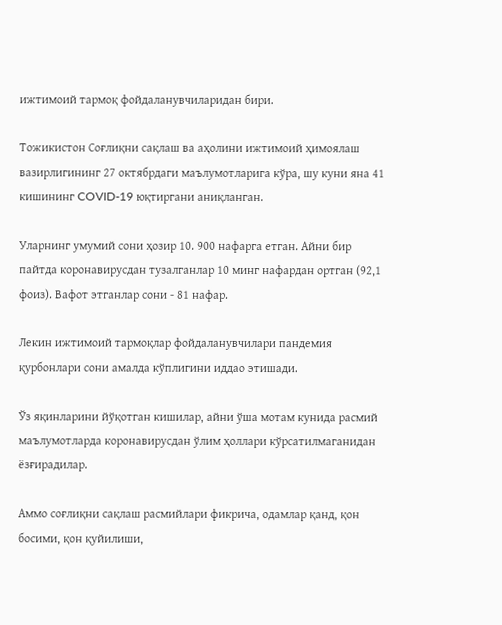ижтимоий тармоқ фойдаланувчиларидан бири.

Тожикистон Соғлиқни сақлаш ва аҳолини ижтимоий ҳимоялаш вазирлигининг 27 октябрдаги маълумотларига кўра, шу куни яна 41 кишининг COVID-19 юқтиргани аниқланган.

Уларнинг умумий сони ҳозир 10. 900 нафарга етган. Айни бир пайтда коронавирусдан тузалганлар 10 минг нафардан ортган (92,1 фоиз). Вафот этганлар сони - 81 нафар.

Лекин ижтимоий тармоқлар фойдаланувчилари пандемия қурбонлари сони амалда кўплигини иддао этишади.

Ўз яқинларини йўқотган кишилар, айни ўша мотам кунида расмий маълумотларда коронавирусдан ўлим ҳоллари кўрсатилмаганидан ёзғирадилар.

Аммо соғлиқни сақлаш расмийлари фикрича, одамлар қанд, қон босими, қон қуйилиши,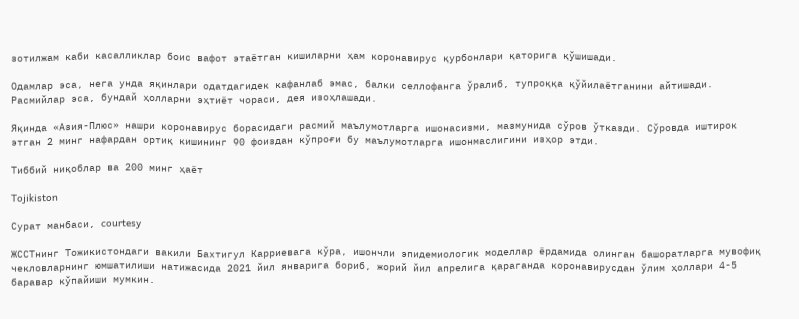зотилжам каби касалликлар боис вафот этаётган кишиларни ҳам коронавирус қурбонлари қаторига қўшишади.

Одамлар эса, нега унда яқинлари одатдагидек кафанлаб эмас, балки селлофанга ўралиб, тупроққа қўйилаётганини айтишади. Расмийлар эса, бундай ҳолларни эҳтиёт чораси, дея изоҳлашади.

Яқинда «Азия-Плюс» нашри коронавирус борасидаги расмий маълумотларга ишонасизми, мазмунида сўров ўтказди. Сўровда иштирок этган 2 минг нафардан ортиқ кишининг 90 фоиздан кўпроғи бу маълумотларга ишонмаслигини изҳор этди.

Тиббий ниқоблар ва 200 минг ҳаёт

Tojikiston

Сурат манбаси, courtesy

ЖССТнинг Тожикистондаги вакили Бахтигул Карриевага кўра, ишончли эпидемиологик моделлар ёрдамида олинган башоратларга мувофиқ чекловларнинг юмшатилиши натижасида 2021 йил январига бориб, жорий йил апрелига қараганда коронавирусдан ўлим ҳоллари 4-5 баравар кўпайиши мумкин.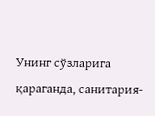Унинг сўзларига қараганда, санитария-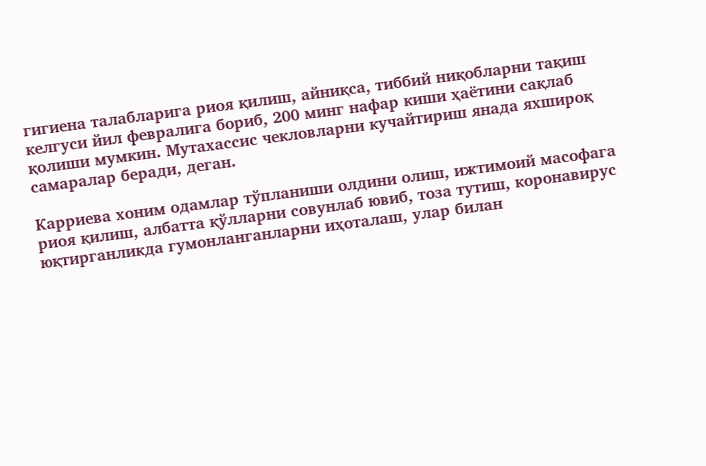гигиена талабларига риоя қилиш, айниқса, тиббий ниқобларни тақиш келгуси йил февралига бориб, 200 минг нафар киши ҳаётини сақлаб қолиши мумкин. Мутахассис чекловларни кучайтириш янада яхшироқ самаралар беради, деган.

Карриева хоним одамлар тўпланиши олдини олиш, ижтимоий масофага риоя қилиш, албатта қўлларни совунлаб ювиб, тоза тутиш, коронавирус юқтирганликда гумонланганларни иҳоталаш, улар билан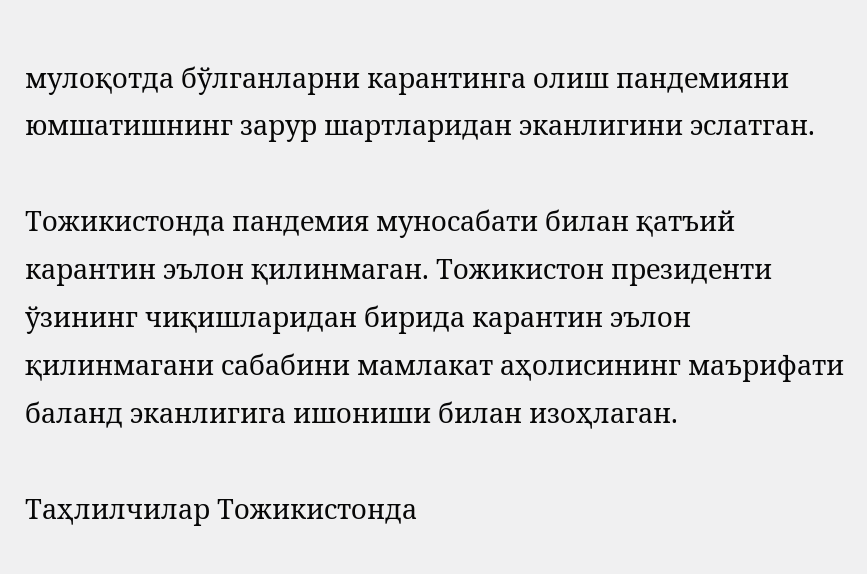мулоқотда бўлганларни карантинга олиш пандемияни юмшатишнинг зарур шартларидан эканлигини эслатган.

Тожикистонда пандемия муносабати билан қатъий карантин эълон қилинмаган. Тожикистон президенти ўзининг чиқишларидан бирида карантин эълон қилинмагани сабабини мамлакат аҳолисининг маърифати баланд эканлигига ишониши билан изоҳлаган.

Таҳлилчилар Тожикистонда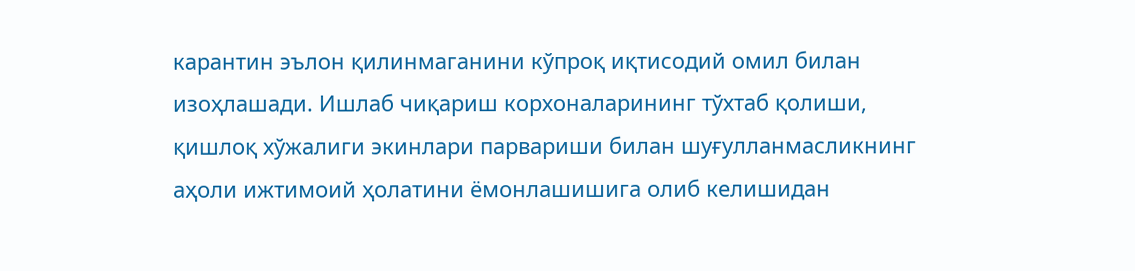карантин эълон қилинмаганини кўпроқ иқтисодий омил билан изоҳлашади. Ишлаб чиқариш корхоналарининг тўхтаб қолиши, қишлоқ хўжалиги экинлари парвариши билан шуғулланмасликнинг аҳоли ижтимоий ҳолатини ёмонлашишига олиб келишидан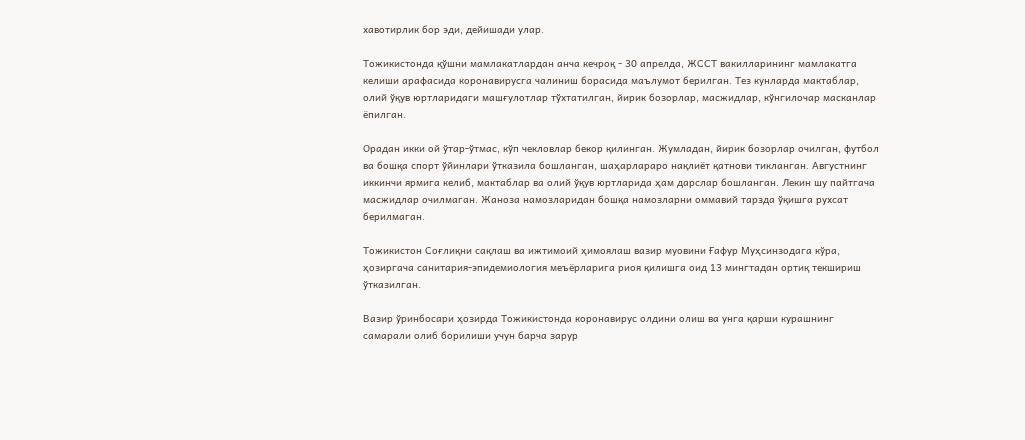хавотирлик бор эди, дейишади улар.

Тожикистонда қўшни мамлакатлардан анча кечроқ - 30 апрелда, ЖССТ вакилларининг мамлакатга келиши арафасида коронавирусга чалиниш борасида маълумот берилган. Тез кунларда мактаблар, олий ўқув юртларидаги машғулотлар тўхтатилган, йирик бозорлар, масжидлар, кўнгилочар масканлар ёпилган.

Орадан икки ой ўтар-ўтмас, кўп чекловлар бекор қилинган. Жумладан, йирик бозорлар очилган, футбол ва бошқа спорт ўйинлари ўтказила бошланган, шаҳарлараро нақлиёт қатнови тикланган. Августнинг иккинчи ярмига келиб, мактаблар ва олий ўқув юртларида ҳам дарслар бошланган. Лекин шу пайтгача масжидлар очилмаган. Жаноза намозларидан бошқа намозларни оммавий тарзда ўқишга рухсат берилмаган.

Тожикистон Соғлиқни сақлаш ва ижтимоий ҳимоялаш вазир муовини Ғафур Муҳсинзодага кўра, ҳозиргача санитария-эпидемиология меъёрларига риоя қилишга оид 13 мингтадан ортиқ текшириш ўтказилган.

Вазир ўринбосари ҳозирда Тожикистонда коронавирус олдини олиш ва унга қарши курашнинг самарали олиб борилиши учун барча зарур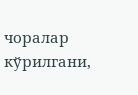чоралар кўрилгани,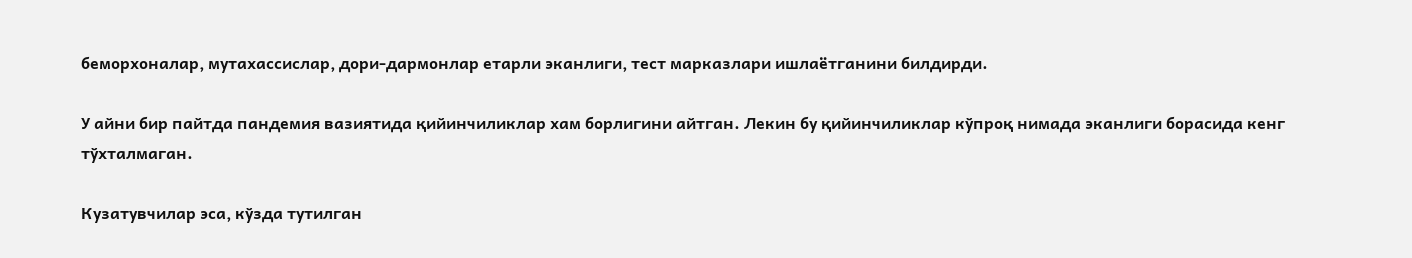беморхоналар, мутахассислар, дори-дармонлар етарли эканлиги, тест марказлари ишлаётганини билдирди.

У айни бир пайтда пандемия вазиятида қийинчиликлар хам борлигини айтган. Лекин бу қийинчиликлар кўпроқ нимада эканлиги борасида кенг тўхталмаган.

Кузатувчилар эса, кўзда тутилган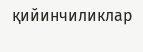қийинчиликлар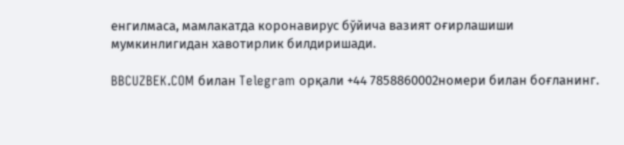енгилмаса, мамлакатда коронавирус бўйича вазият оғирлашиши мумкинлигидан хавотирлик билдиришади.

BBCUZBEK.COM билан Telegram орқали +44 7858860002номери билан боғланинг.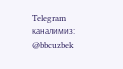Telegram каналимиз: @bbcuzbek